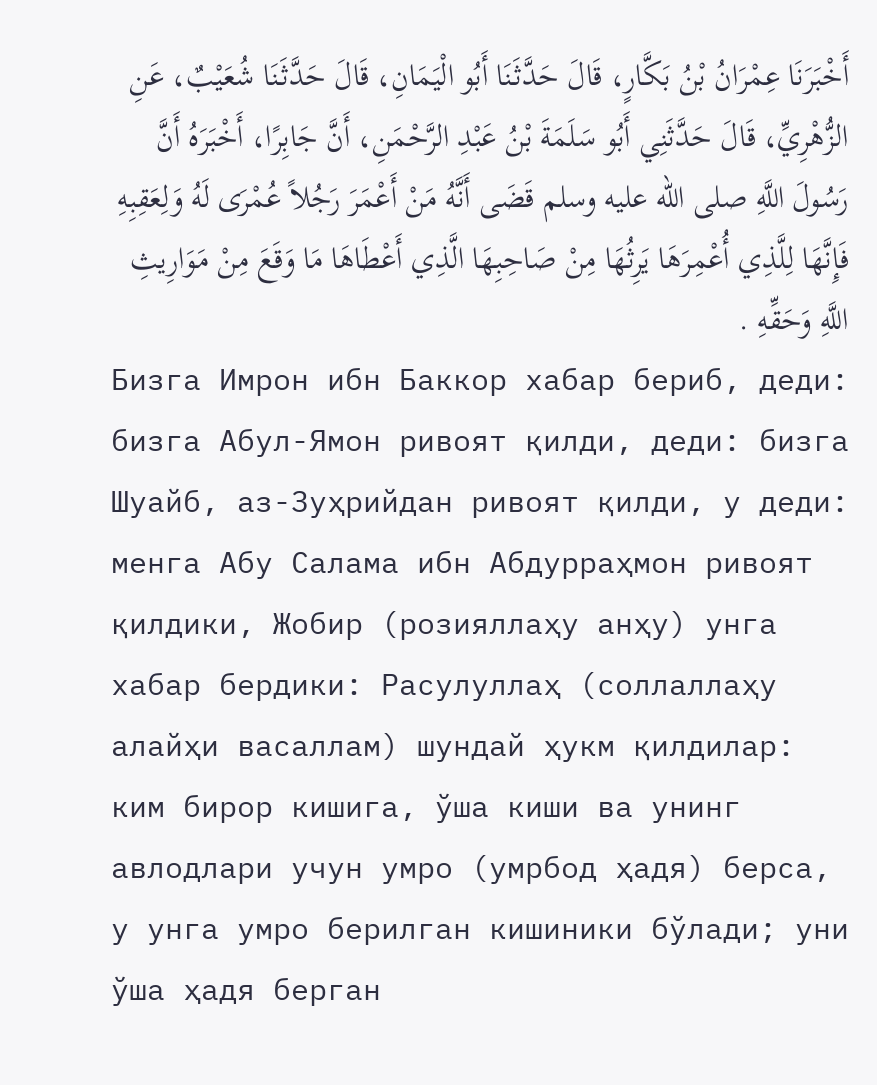أَخْبَرَنَا عِمْرَانُ بْنُ بَكَّارٍ، قَالَ حَدَّثَنَا أَبُو الْيَمَانِ، قَالَ حَدَّثَنَا شُعَيْبٌ، عَنِ الزُّهْرِيِّ، قَالَ حَدَّثَنِي أَبُو سَلَمَةَ بْنُ عَبْدِ الرَّحْمَنِ، أَنَّ جَابِرًا، أَخْبَرَهُ أَنَّ رَسُولَ اللَّهِ صلى الله عليه وسلم قَضَى أَنَّهُ مَنْ أَعْمَرَ رَجُلاً عُمْرَى لَهُ وَلِعَقِبِهِ فَإِنَّهَا لِلَّذِي أُعْمِرَهَا يَرِثُهَا مِنْ صَاحِبِهَا الَّذِي أَعْطَاهَا مَا وَقَعَ مِنْ مَوَارِيثِ اللَّهِ وَحَقِّهِ .
Бизга Имрон ибн Баккор хабар бериб, деди: бизга Абул-Ямон ривоят қилди, деди: бизга Шуайб, аз-Зуҳрийдан ривоят қилди, у деди: менга Абу Салама ибн Абдурраҳмон ривоят қилдики, Жобир (розияллаҳу анҳу) унга хабар бердики: Расулуллаҳ (соллаллаҳу алайҳи васаллам) шундай ҳукм қилдилар: ким бирор кишига, ўша киши ва унинг авлодлари учун умро (умрбод ҳадя) берса, у унга умро берилган кишиники бўлади; уни ўша ҳадя берган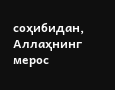соҳибидан, Аллаҳнинг мерос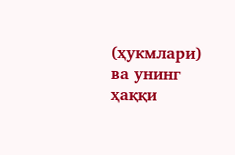(ҳукмлари) ва унинг ҳаққи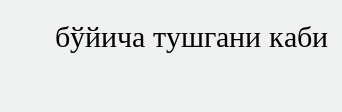бўйича тушгани каби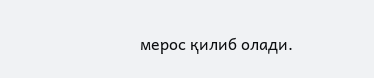мерос қилиб олади.